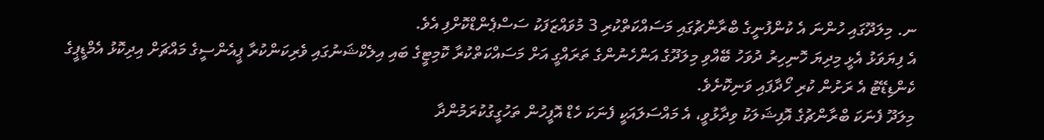ނ. މިލަދޫގައި ހުންނަ އެ ކުންފުނީގެ ބްރާންޗުގައި މަސައްކަތްކުރި 3 މުވައްޒަފަކު ސަސްޕެންޑްކޮށްފި އެވެ.
އެ ފިޔަވަޅު އެޅީ މިދިޔަ ހޮނިހިރު ދުވަހު ބޭއްވި މިލަދޫގެ އަންހެނުންގެ ތަރައްގީ އަށް މަސައްކަތްކުރާ ކޮމިޓީގެ ބައި އިލެކްޝަނުގައި ވެރިކަންކުރާ ޕީއެންސީގެ މައްޗަށް އިދިކޮޅު އެމްޑީޕީގެ ކެންޑިޑޭޓު އެ ރަށުން ކުރި ހޯދާފައި ވަނިކޮށެވެ.
މިލަދޫ ފެނަކަ ބްރާންޗުގެ އޮފިޝަލަކު ވިދާޅުވީ، އެ މައްސަލައަކީ ފެނަކަ ހެޑް އޮފީހުން ތަހުގީގުކުރަމުންދާ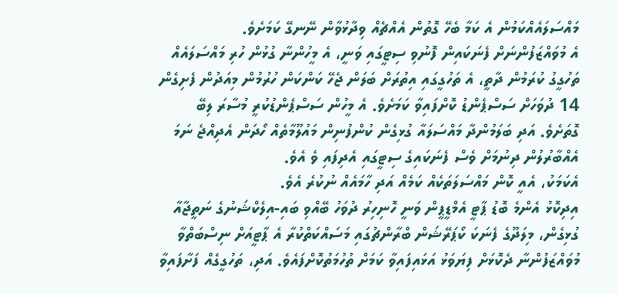މައްސަލައެއްކަމުން އެ ކަމާ ބެހޭ ގޮތުން އެއްޗެއް ވިދާޅުވާން ނޭނގޭ ކަމަށެވެ.
އެ މުވައްޒަފުންނަށް ފެނަކައިން ފޮނުވި ސިޓީގައި ވަނީ، އެ މީހުންނާ ގުޅުން ހުރި މައްސަލައެއް ތަހުގީގު ކުރަމުން ދާތީ، އެ ތަހުގީގައި އިތުރަށް ބަލަން ޖެހޭ ކަންކަން ހުރުމުން މިއަދުން ފެށިގެން 14 ދުވަހަށް ސަސްޕެންޑު ކޮށްފައިވާ ކަމަށެވެ. އެ މީހުން ސަސްޕެންޑުކުރީ މުސާރަ ލިބޭ ގޮތަށެވެ. އަދި ބަލަމުންދާ މައްސަލައާ ގުޅިގެން ކުންފުނިން މައުލޫމާތެއް ހޯދަން އެދިއްޖެ ނަމަ އެއްބާރުލުން ދިނުމަށް ވެސް ފެނަކައިގެ ސިޓީގައި އެދިފައި ވެ އެވެ.
އެކަމަކު، އެއީ ކޮން މައްސަލަތަކެއް ކަމެއް އަދި ހާމައެއް ނުކުރެ އެވެ.
އިދިކޮޅު އެންމެ ބޮޑު ޕާޓީ އެމްޑީޕީން ވަނީ ހޮނިހިރު ދުވަހު ބޭއްވި ބައި-އިލެކްޝަނުގެ ނަތީޖާއާ ގުޅިގެން، މިލަދޫގެ ފެނަކަ ކޯޕަރޭޝަން ބްރާންޗުގައި މަސައްކަތްކުރާ އެ ޕާޓީއަށް ނިސްބަތްވާ މުވައްޒަފުންނާ ދެކޮޅަށް ފިޔަވަޅު އަޅައިފައިވާ ކަމަށް ތުހުމަތުކޮށްފައެވެ. އަދި، ތަހުގީގެއް ފަށާފައިވާ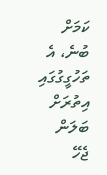ކަމަށް ބުނެ، އެ ތަހުގީގުގައި އިތުރަށް ބަލަން ޖެހޭ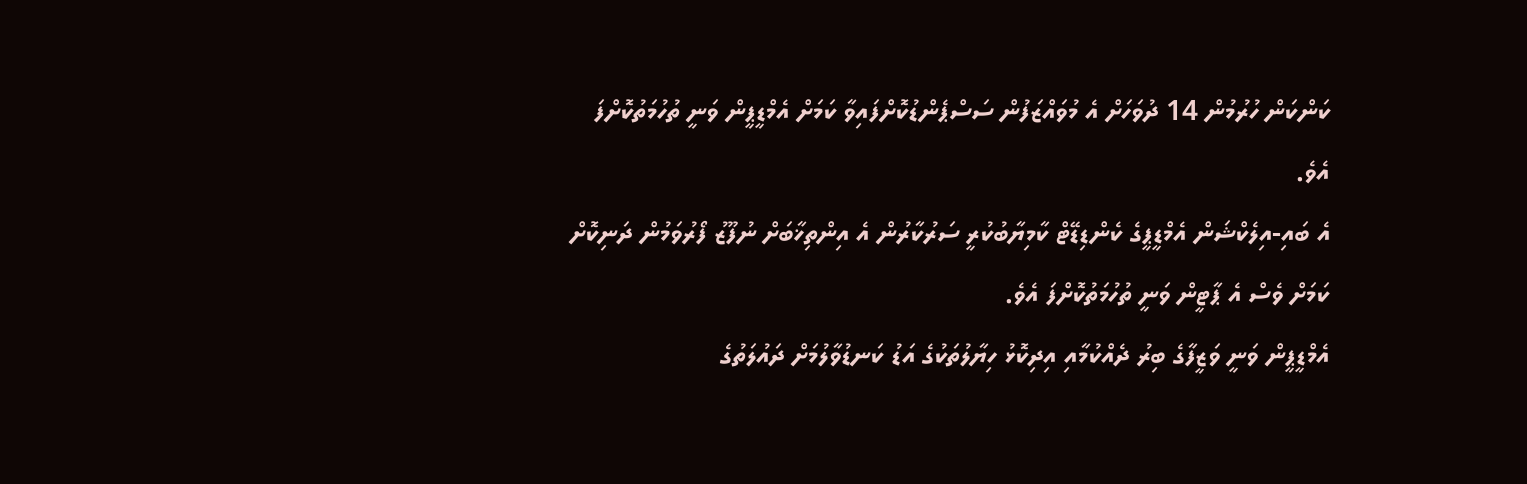ކަންކަން ހުރުމުން 14 ދުވަހަށް އެ މުވައްޒަފުން ސަސްޕެންޑުކޮށްފައިވާ ކަމަށް އެމްޑީޕީން ވަނީ ތުހުމަތުކޮށްފަ އެވެ.
އެ ބައި-އިލެކްޝަން އެމްޑީޕީގެ ކެންޑިޑޭޓް ކާމިޔާބުކުރީ ސަރުކާރުން އެ އިންތިޚާބަށް ނުފޫޒު ފޯރުވަމުން ދަނިކޮށް ކަމަށް ވެސް އެ ޕާޓީން ވަނީ ތުހުމަތުކޮށްފަ އެވެ.
އެމްޑީޕީން ވަނީ ވަޒީފާގެ ބިރު ދެއްކުމާއި އިދިކޮޅު ހިޔާލުތަކުގެ އަޑު ކަނޑުވާލުމަށް ދައުލަތުގެ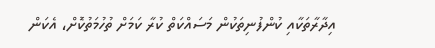އިދާރާތަކާއި ކުންފުނިތަކުން މަސައްކަތް ކުރާ ކަމަށް ތުހުމަތުކޮށް، އެކަން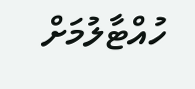ހުއްޓާލުމަށް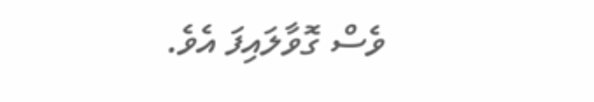ވެސް ގޮވާލައިފަ އެވެ.